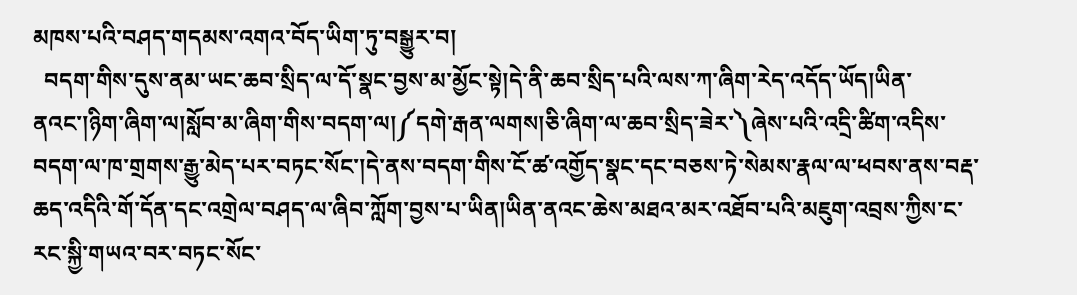མཁས་པའི་བཤད་གདམས་འགའ་བོད་ཡིག་ཏུ་བསྒྱུར་བ།
  བདག་གིས་དུས་ནམ་ཡང་ཆབ་སྲིད་ལ་དོ་སྣང་བྱས་མ་མྱོང་སྟེ།དེ་ནི་ཆབ་སྲིད་པའི་ལས་ཀ་ཞིག་རེད་འདོད་ཡོད།ཡིན་ནའང་།ཉིག་ཞིག་ལ།སློབ་མ་ཞིག་གིས་བདག་ལ།༼དགེ་རྒན་ལགས།ཅི་ཞིག་ལ་ཆབ་སྲིད་ཟེར་༽ཞེས་པའི་འདྲི་ཚིག་འདིས་བདག་ལ་ཁ་གྲགས་རྒྱུ་མེད་པར་བཏང་སོང་།དེ་ནས་བདག་གིས་ངོ་ཚ་འགྱོད་སྣང་དང་བཅས་ཏེ་སེམས་རྣལ་ལ་ཕབས་ནས་བརྡ་ཆད་འདིའི་གོ་དོན་དང་འགྲེལ་བཤད་ལ་ཞིབ་ཀློག་བྱས་པ་ཡིན།ཡིན་ནའང་ཆེས་མཐའ་མར་འཐོབ་པའི་མཇུག་འབྲས་ཀྱིས་ང་རང་སྐྱི་གཡའ་བར་བཏང་སོང་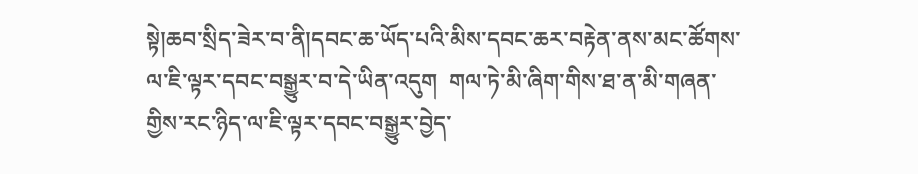སྟེ།ཆབ་སྲིད་ཟེར་བ་ནི།དབང་ཆ་ཡོད་པའི་མིས་དབང་ཆར་བརྟེན་ནས་མང་ཚོགས་ལ་ཇི་ལྟར་དབང་བསྒྱུར་བ་དེ་ཡིན་འདུག  གལ་ཏེ་མི་ཞིག་གིས་ཐ་ན་མི་གཞན་གྱིས་རང་ཉིད་ལ་ཇི་ལྟར་དབང་བསྒྱུར་བྱེད་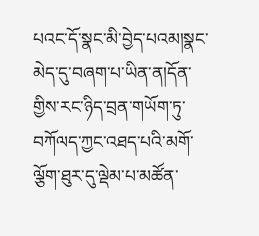པའང་དོ་སྣང་མི་བྱེད་པའམ།སྣང་མེད་དུ་བཞག་པ་ཡིན་ན།དོན་གྱིས་རང་ཉིད་བྲན་གཡོག་ཏུ་བཀོལད་ཀྱང་འཐད་པའི་མགོ་ལྕོག་ཐུར་དུ་ལྡེམ་པ་མཚོན་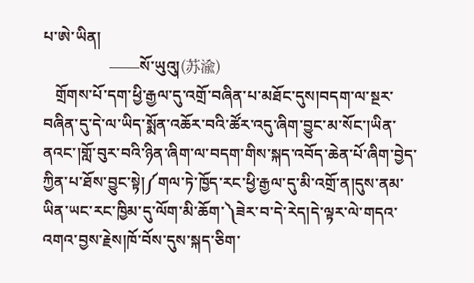པ་ཨེ་ཡིན།
                 ——སོ་ཡུའུ།(苏渝)
   གྲོགས་པོ་དག་ཕྱི་རྒྱལ་དུ་འགྲོ་བཞིན་པ་མཐོང་དུས།བདག་ལ་སྔར་བཞིན་དུ་དེ་ལ་ཡིད་སྨོན་འཆོར་བའི་ཚོར་འདུ་ཞིག་བྱུང་མ་སོང་།ཡིན་ནའང་།གློ་བུར་བའི་ཉིན་ཞིག་ལ་བདག་གིས་སྐད་འབོད་ཆེན་པོ་ཞིག་བྱེད་ཀྱིན་པ་ཐོས་བྱུང་སྟེ།༼གལ་ཏེ་ཁྱོད་རང་ཕྱི་རྒྱལ་དུ་མི་འགྲོ་ན།དུས་ནམ་ཡིན་ཡང་རང་ཁྱིམ་དུ་ལོག་མི་ཆོག་༽ཟེར་བ་དེ་རེད།དེ་ལྟར་ལེ་གདའ་འགའ་བྱས་རྗེས།ཁོ་བོས་དུས་སྐད་ཅིག་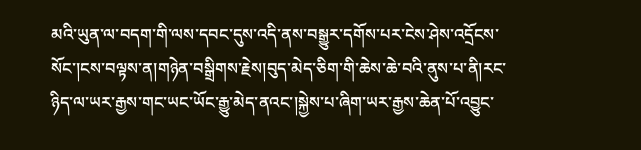མའི་ཡུན་ལ་བདག་གི་ལས་དབང་དུས་འདི་ནས་བསྒྱུར་དགོས་པར་ངེས་ཤེས་འདྲོངས་སོང་།ངས་བལྟས་ན།གཉེན་བསྒྲིགས་རྗེས།བུད་མེད་ཅིག་གི་ཆེས་ཆེ་བའི་ནུས་པ་ནི།རང་ཉིད་ལ་ཡར་རྒྱས་གང་ཡང་ཡོང་རྒྱུ་མེད་ནའང་།སྐྱེས་པ་ཞིག་ཡར་རྒྱས་ཆེན་པོ་འབྱུང་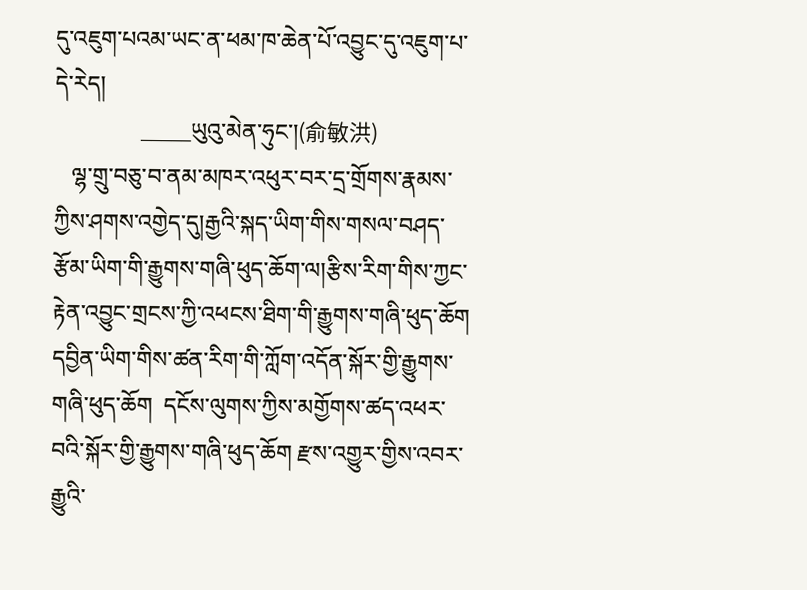དུ་འཇུག་པའམ་ཡང་ན་ཕམ་ཁ་ཆེན་པོ་འབྱུང་དུ་འཇུག་པ་དེ་རེད།
               _____ཡུའུ་མེན་ཧུང་།(俞敏洪)
   ལྷ་གྲུ་བཅུ་བ་ནམ་མཁར་འཕུར་བར་དྲ་གྲོགས་རྣམས་ཀྱིས་ཤགས་འགྱེད་དུ།རྒྱའི་སྐད་ཡིག་གིས་གསལ་བཤད་རྩོམ་ཡིག་གི་རྒྱུགས་གཞི་ཕུད་ཆོག་ལ།རྩིས་རིག་གིས་ཀྱང་རྟེན་འབྱུང་གྲངས་ཀྱི་འཕངས་ཐིག་གི་རྒྱུགས་གཞི་ཕུད་ཆོག དབྱིན་ཡིག་གིས་ཚན་རིག་གི་ཀློག་འདོན་སྐོར་གྱི་རྒྱུགས་གཞི་ཕུད་ཆོག  དངོས་ལུགས་ཀྱིས་མགྱོགས་ཚད་འཕར་བའི་སྐོར་གྱི་རྒྱུགས་གཞི་ཕུད་ཆོག རྫས་འགྱུར་གྱིས་འབར་རྒྱུའི་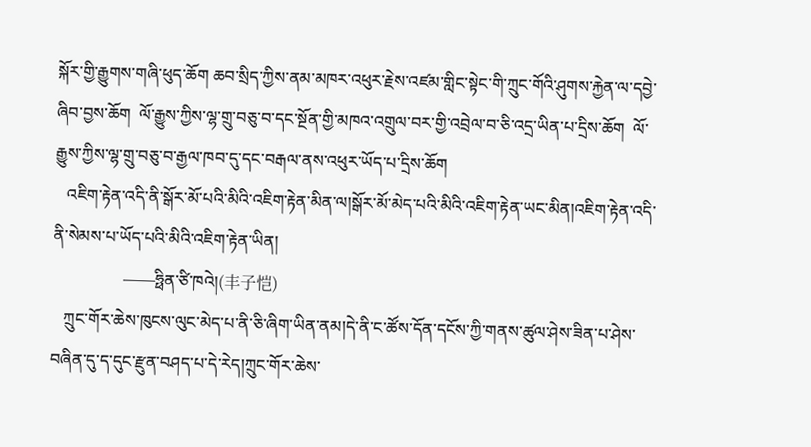སྐོར་གྱི་རྒྱུགས་གཞི་ཕུད་ཆོག ཆབ་སྲིད་ཀྱིས་ནམ་མཁར་འཕུར་རྗེས་འཛམ་གླིང་སྟེང་གི་ཀྲུང་གོའི་ཤུགས་རྐྱེན་ལ་དབྱེ་ཞིབ་བྱས་ཆོག  ལོ་རྒྱུས་ཀྱིས་ལྷ་གྲུ་བཅུ་བ་དང་སྔོན་གྱི་མཁའ་འགྲུལ་བར་གྱི་འབྲེལ་བ་ཅི་འདྲ་ཡིན་པ་དྲིས་ཆོག  ལོ་རྒྱུས་ཀྱིས་ལྷ་གྲུ་བཅུ་བ་རྒྱལ་ཁབ་དུ་དང་བརྒལ་ནས་འཕུར་ཡོད་པ་དྲིས་ཆོག
   འཇིག་རྟེན་འདི་ནི་སྒོར་མོ་པའི་མིའི་འཇིག་རྟེན་མིན་ལ།སྒོར་མོ་མེད་པའི་མིའི་འཇིག་རྟེན་ཡང་མིན།འཇིག་རྟེན་འདི་ནི་སེམས་པ་ཡོད་པའི་མིའི་འཇིག་རྟེན་ཡིན།
                 ——ཧྥིན་ཙི་ཁའེ།(丰子恺)
   ཀྲུང་གོར་ཆེས་ཁུངས་ལུང་མེད་པ་ནི་ཅི་ཞིག་ཡིན་ནམ།དེ་ནི་ང་ཚོས་དོན་དངོས་ཀྱི་གནས་ཚུལ་ཤེས་ཟིན་པ་ཤེས་བཞིན་དུ་ད་དུང་རྫུན་བཤད་པ་དེ་རེད།ཀྲུང་གོར་ཆེས་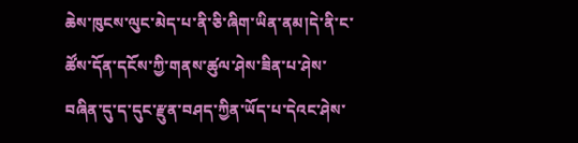ཆེས་ཁུངས་ལུང་མེད་པ་ནི་ཅི་ཞིག་ཡིན་ནམ།དེ་ནི་ང་ཚོས་དོན་དངོས་ཀྱི་གནས་ཚུལ་ཤེས་ཟིན་པ་ཤེས་བཞིན་དུ་ད་དུང་རྫུན་བཤད་ཀྱིན་ཡོད་པ་དེའང་ཤེས་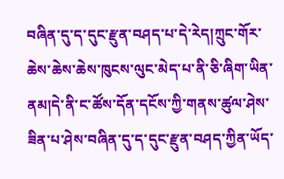བཞིན་དུ་ད་དུང་རྫུན་བཤད་པ་དེ་རེད།ཀྲུང་གོར་ཆེས་ཆེས་ཆེས་ཁུངས་ལུང་མེད་པ་ནི་ཅི་ཞིག་ཡིན་ནམ།དེ་ནི་ང་ཚོས་དོན་དངོས་ཀྱི་གནས་ཚུལ་ཤེས་ཟིན་པ་ཤེས་བཞིན་དུ་ད་དུང་རྫུན་བཤད་ཀྱིན་ཡོད་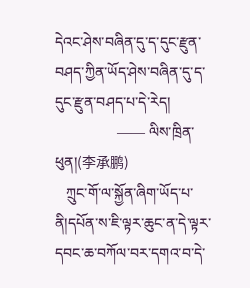དེའང་ཤེས་བཞིན་དུ་ད་དུང་རྫུན་བཤད་ཀྱིན་ཡོད་ཤེས་བཞིན་དུ་ད་དུང་རྫུན་བཤད་པ་དེ་རེད།
                 —— ལིས་ཁྲིན་ཕུན།(李承鹏)
   ཀྲུང་གོ་ལ་སྐྱོན་ཞིག་ཡོད་པ་ནི།དཔོན་ས་ཇི་ལྟར་ཆུང་ན་དེ་ལྟར་དབང་ཆ་བཀོལ་བར་དགའ་བ་དེ་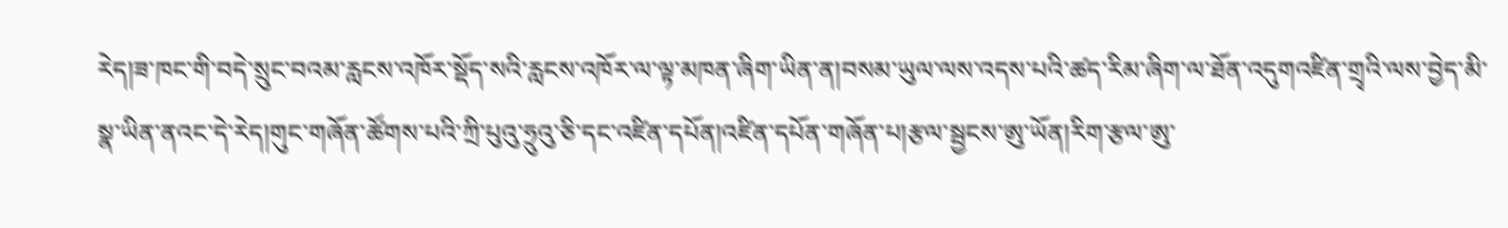རེད།ཟ་ཁང་གི་བདེ་སྲུང་བའམ་རླངས་འཁོར་སྡོད་སའི་རླངས་འཁོར་ལ་ལྟ་མཁན་ཞིག་ཡིན་ན།བསམ་ཡུལ་ལས་འདས་པའི་ཚད་རིམ་ཞིག་ལ་ཐོན་འདུགའཛིན་གྲྭའི་ལས་བྱེད་མི་སྣ་ཡིན་ནའང་དེ་རེད།གུང་གཞོན་ཚོགས་པའི་ཀྲི་པུའུ་ཧྲུའུ་ཅི་དང་འཛིན་དཔོན།འཛིན་དཔོན་གཞོན་པ།རྩལ་སྦྱངས་ཨུ་ཡོན།རིག་རྩལ་ཨུ་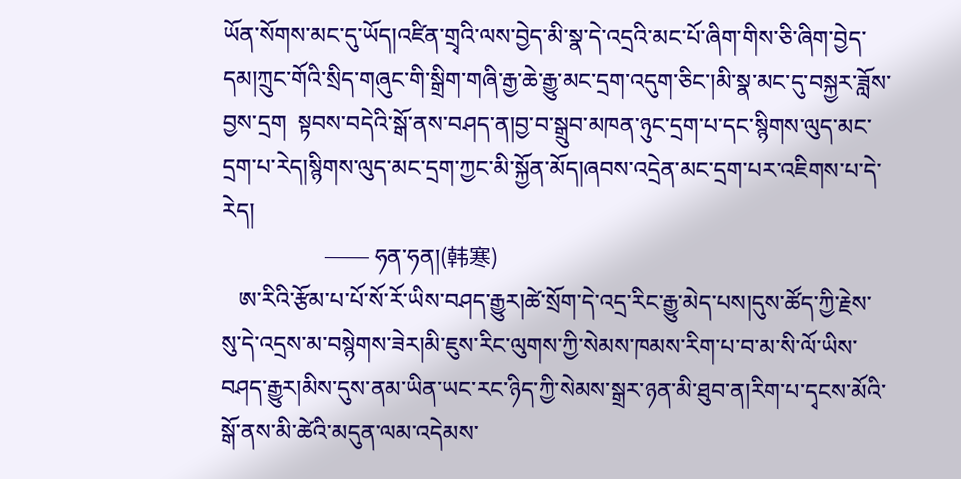ཡོན་སོགས་མང་དུ་ཡོད།འཛིན་གྲྭའི་ལས་བྱེད་མི་སྣ་དེ་འདྲའི་མང་པོ་ཞིག་གིས་ཅི་ཞིག་བྱེད་དམ།ཀྲུང་གོའི་སྲིད་གཞུང་གི་སྒྲིག་གཞི་རྒྱ་ཆེ་རྒྱུ་མང་དྲག་འདུག་ཅིང་།མི་སྣ་མང་དུ་བསྐྱར་ཟློས་བྱས་དྲག  སྟབས་བདེའི་སྒོ་ནས་བཤད་ན།བྱ་བ་སྒྲུབ་མཁན་ཉུང་དྲག་པ་དང་སྙིགས་ལུད་མང་དྲག་པ་རེད།སྙིགས་ལུད་མང་དྲག་ཀྱང་མི་སྐྱོན་མོད།ཞབས་འདྲེན་མང་དྲག་པར་འཇིགས་པ་དེ་རེད།
                  —— ཧན་ཧན།(韩寒)
   ཨ་རིའི་རྩོམ་པ་པོ་སོ་རོ་ཡིས་བཤད་རྒྱུར།ཚེ་སྲོག་དེ་འདྲ་རིང་རྒྱུ་མེད་པས།དུས་ཚོད་ཀྱི་རྗེས་སུ་དེ་འདྲས་མ་བསྙེགས་ཟེར།མི་ཇུས་རིང་ལུགས་ཀྱི་སེམས་ཁམས་རིག་པ་བ་མ་སི་ལོ་ཡིས་བཤད་རྒྱུར།མིས་དུས་ནམ་ཡིན་ཡང་རང་ཉིད་ཀྱི་སེམས་སྒྲར་ཉན་མི་ཐུབ་ན།རིག་པ་དྭངས་མོའི་སྒོ་ནས་མི་ཚེའི་མདུན་ལམ་འདེམས་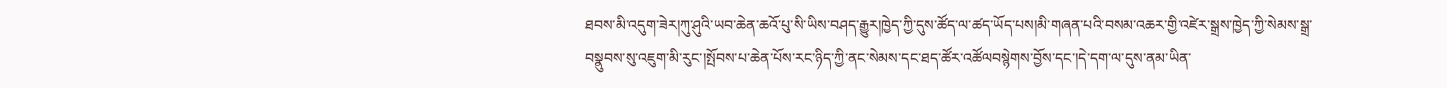ཐབས་མི་འདུག་ཟེར།ཀུ་ཤུའི་ཡབ་ཆེན་ཆའོ་པུ་སི་ཡིས་བཤད་རྒྱུར།ཁྱེད་ཀྱི་དུས་ཚོད་ལ་ཚད་ཡོད་པས།མི་གཞན་པའི་བསམ་འཆར་གྱི་འཛེར་སྒྲས་ཁྱེད་ཀྱི་སེམས་སྒྲ་བསྣུབས་སུ་འཇུག་མི་རུང་།སྤོབས་པ་ཆེན་པོས་རང་ཉིད་ཀྱི་ནང་སེམས་དང་ཐད་ཚོར་འཚོལབསྙེགས་བྱོས་དང་།དེ་དག་ལ་དུས་ནམ་ཡིན་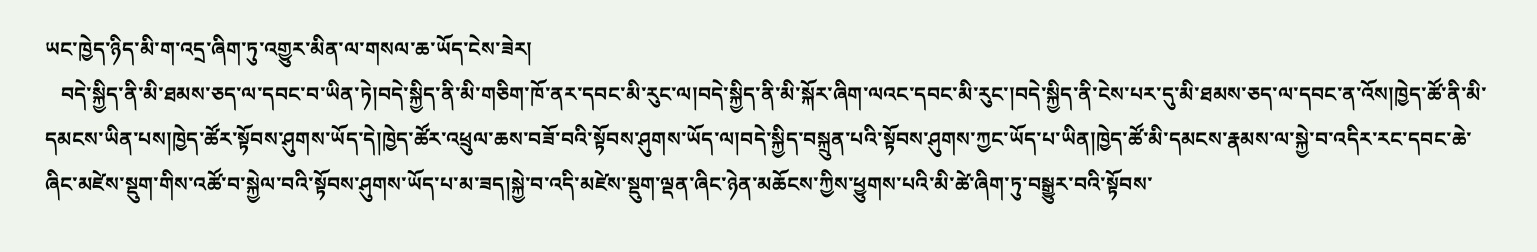ཡང་ཁྱེད་ཉིད་མི་ག་འདྲ་ཞིག་ཏུ་འགྱུར་མིན་ལ་གསལ་ཆ་ཡོད་ངེས་ཟེར།
   བདེ་སྐྱིད་ནི་མི་ཐམས་ཅད་ལ་དབང་བ་ཡིན་ཏེ།བདེ་སྐྱིད་ནི་མི་གཅིག་ཁོ་ནར་དབང་མི་རུང་ལ།བདེ་སྐྱིད་ནི་མི་སྐོར་ཞིག་ལའང་དབང་མི་རུང་།བདེ་སྐྱིད་ནི་ངེས་པར་དུ་མི་ཐམས་ཅད་ལ་དབང་ན་འོས།ཁྱེད་ཚོ་ནི་མི་དམངས་ཡིན་པས།ཁྱེད་ཚོར་སྟོབས་ཤུགས་ཡོད་དེ།ཁྱེད་ཚོར་འཕྲུལ་ཆས་བཟོ་བའི་སྟོབས་ཤུགས་ཡོད་ལ།བདེ་སྐྱིད་བསྐྲུན་པའི་སྟོབས་ཤུགས་ཀྱང་ཡོད་པ་ཡིན།ཁྱེད་ཚོ་མི་དམངས་རྣམས་ལ་སྐྱེ་བ་འདིར་རང་དབང་ཆེ་ཞིང་མཛེས་སྡུག་གིས་འཚོ་བ་སྐྱེལ་བའི་སྟོབས་ཤུགས་ཡོད་པ་མ་ཟད།སྐྱེ་བ་འདི་མཛེས་སྡུག་ལྡན་ཞིང་ཉེན་མཆོངས་ཀྱིས་ཕྱུགས་པའི་མི་ཚེ་ཞིག་ཏུ་བསྒྱུར་བའི་སྟོབས་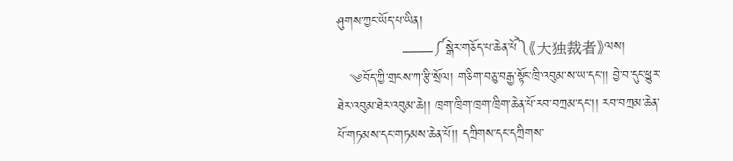ཤུགས་ཀྱང་ཡོད་པ་ཡིན།
               ——༼སྒེར་གཅོད་པ་ཆེན་པོ༽《大独裁者》ལས།
   ༄བོད་ཀྱི་གྲངས་ཀ་རྩི་སྲོལ། གཅིག་བཅུ་བརྒྱ་སྟོང་ཁྲི་འབུམ་ས་ཡ་དང་།། བྱེ་བ་དུང་ཕྱུར་ཐེར་འབུམ་ཐེར་འབུམ་ཆེ།། ཁྲག་ཁྲིག་ཁྲག་ཁྲིག་ཆེན་པོ་རབ་བཀྲམ་དང་།། རབ་བཀྲམ་ཆེན་པོ་གཏམས་དང་གཏམས་ཆེན་པོ།། དཀྲིགས་དང་དཀྲིགས་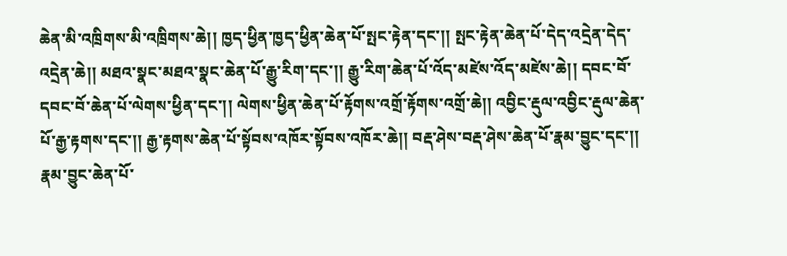ཆེན་མི་འཁྲིགས་མི་འཁྲིགས་ཆེ།། ཁྱད་ཕྱིན་ཁྱད་ཕྱིན་ཆེན་པོ་སྤང་རྟེན་དང་།། སྤང་རྟེན་ཆེན་པོ་དེད་འདྲེན་དེད་འདྲེན་ཆེ།། མཐའ་སྣང་མཐའ་སྣང་ཆེན་པོ་རྒྱུ་རིག་དང་།། རྒྱུ་རིག་ཆེན་པོ་འོད་མཛེས་འོད་མཛེས་ཆེ།། དབང་བོ་དབང་བོ་ཆེན་པོ་ལེགས་ཕྱིན་དང་།། ལེགས་ཕྱིན་ཆེན་པོ་རྟོགས་འགྲོ་རྟོགས་འགྲོ་ཆེ།། འབྱིང་རྡུལ་འབྱིང་རྡུལ་ཆེན་པོ་རྒྱ་རྟགས་དང་།། རྒྱ་རྟགས་ཆེན་པོ་སྟོབས་འཁོར་སྟོབས་འཁོར་ཆེ།། བརྡ་ཤེས་བརྡ་ཤེས་ཆེན་པོ་རྣམ་བྱུང་དང་།། རྣམ་བྱུང་ཆེན་པོ་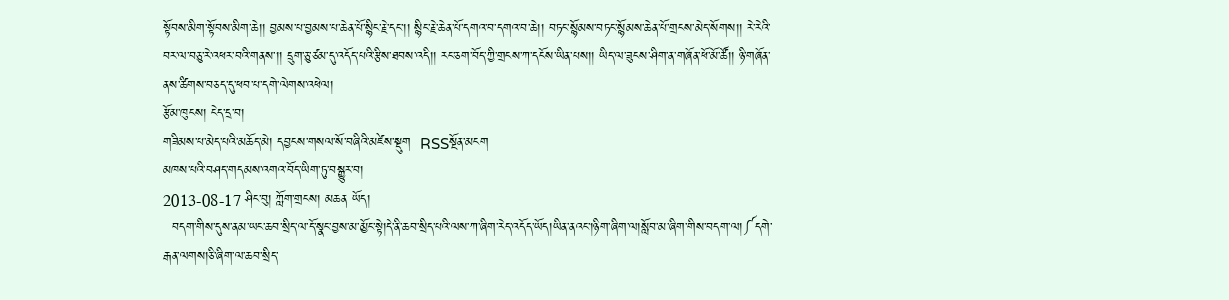སྟོབས་མིག་སྟོབས་མིག་ཆེ།། བྱམས་པ་བྱམས་པ་ཆེན་པོ་སྙིང་རྗེ་དང་།། སྙིང་རྗེ་ཆེན་པོ་དགའ་བ་དགའ་བ་ཆེ།། བཏང་སྙོམས་བཏང་སྙོམས་ཆེན་པོ་གྲངས་མེད་སོགས།། རེ་རེའི་བར་ལ་བཅུ་རེ་འཕར་བའི་གནས་།། དྲུག་ཅུ་ཙམ་དུ་འདོད་པའི་རྩིས་ཐབས་འདི།། རང་ཅག་བོད་ཀྱི་གྲངས་ཀ་དངོས་ཡིན་པས།། ཡིད་ལ་ཟུངས་ཤིག་ན་གཞོན་ཕོ་མོ་ཚོ།། ཉི་གཞོན་ནས་ཚིགས་བཅད་དུ་ཕབ་པ་དགེ་ལེགས་འཕེལ།
རྩོམ་ཁུངས། ངེད་དྲ་བ།
གཟིམས་པ་མེད་པའི་མཆོད་མེ། དབྱངས་གསལ་སོ་བཞིའི་མཛེས་སྡུག  RSSསྔོན་མངག
མཁས་པའི་བཤད་གདམས་འགའ་བོད་ཡིག་ཏུ་བསྒྱུར་བ།
2013-08-17 ཤིང་བུ། ཀློག་གྲངས། མཆན ཡོད།
  བདག་གིས་དུས་ནམ་ཡང་ཆབ་སྲིད་ལ་དོ་སྣང་བྱས་མ་མྱོང་སྟེ།དེ་ནི་ཆབ་སྲིད་པའི་ལས་ཀ་ཞིག་རེད་འདོད་ཡོད།ཡིན་ནའང་།ཉིག་ཞིག་ལ།སློབ་མ་ཞིག་གིས་བདག་ལ།༼དགེ་རྒན་ལགས།ཅི་ཞིག་ལ་ཆབ་སྲིད་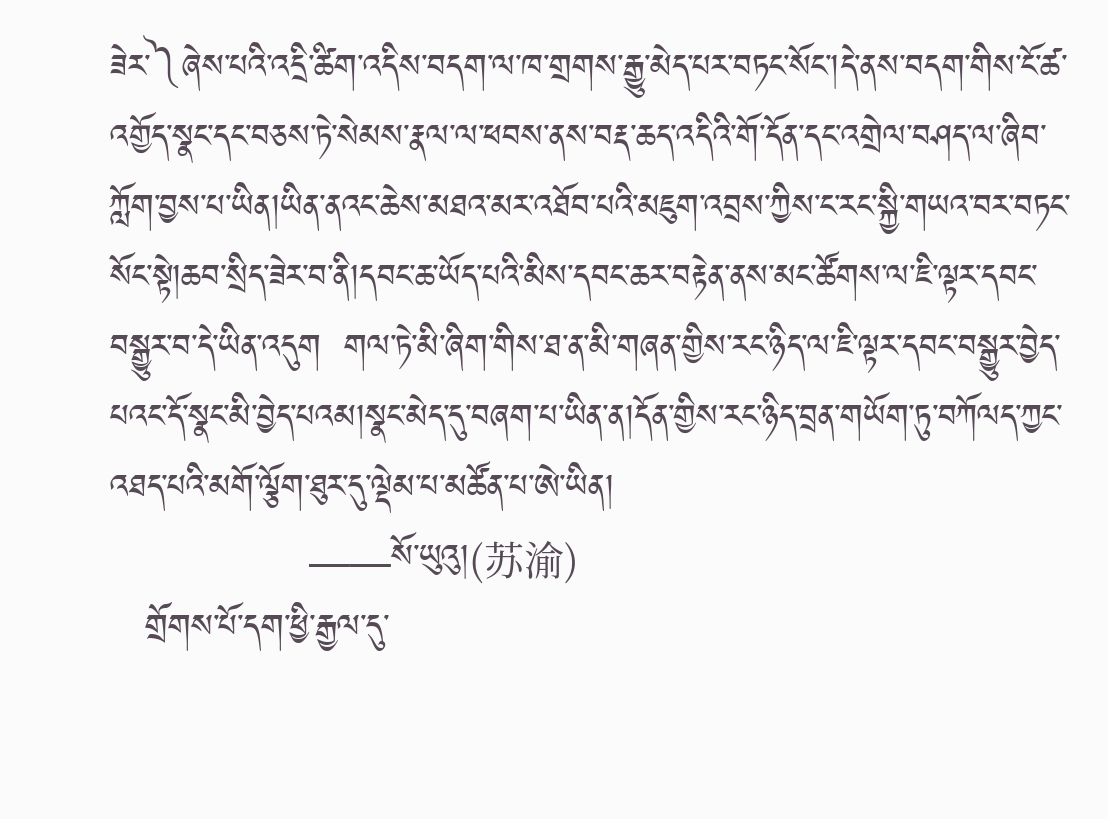ཟེར་༽ཞེས་པའི་འདྲི་ཚིག་འདིས་བདག་ལ་ཁ་གྲགས་རྒྱུ་མེད་པར་བཏང་སོང་།དེ་ནས་བདག་གིས་ངོ་ཚ་འགྱོད་སྣང་དང་བཅས་ཏེ་སེམས་རྣལ་ལ་ཕབས་ནས་བརྡ་ཆད་འདིའི་གོ་དོན་དང་འགྲེལ་བཤད་ལ་ཞིབ་ཀློག་བྱས་པ་ཡིན།ཡིན་ནའང་ཆེས་མཐའ་མར་འཐོབ་པའི་མཇུག་འབྲས་ཀྱིས་ང་རང་སྐྱི་གཡའ་བར་བཏང་སོང་སྟེ།ཆབ་སྲིད་ཟེར་བ་ནི།དབང་ཆ་ཡོད་པའི་མིས་དབང་ཆར་བརྟེན་ནས་མང་ཚོགས་ལ་ཇི་ལྟར་དབང་བསྒྱུར་བ་དེ་ཡིན་འདུག  གལ་ཏེ་མི་ཞིག་གིས་ཐ་ན་མི་གཞན་གྱིས་རང་ཉིད་ལ་ཇི་ལྟར་དབང་བསྒྱུར་བྱེད་པའང་དོ་སྣང་མི་བྱེད་པའམ།སྣང་མེད་དུ་བཞག་པ་ཡིན་ན།དོན་གྱིས་རང་ཉིད་བྲན་གཡོག་ཏུ་བཀོལད་ཀྱང་འཐད་པའི་མགོ་ལྕོག་ཐུར་དུ་ལྡེམ་པ་མཚོན་པ་ཨེ་ཡིན།
                 ——སོ་ཡུའུ།(苏渝)
   གྲོགས་པོ་དག་ཕྱི་རྒྱལ་དུ་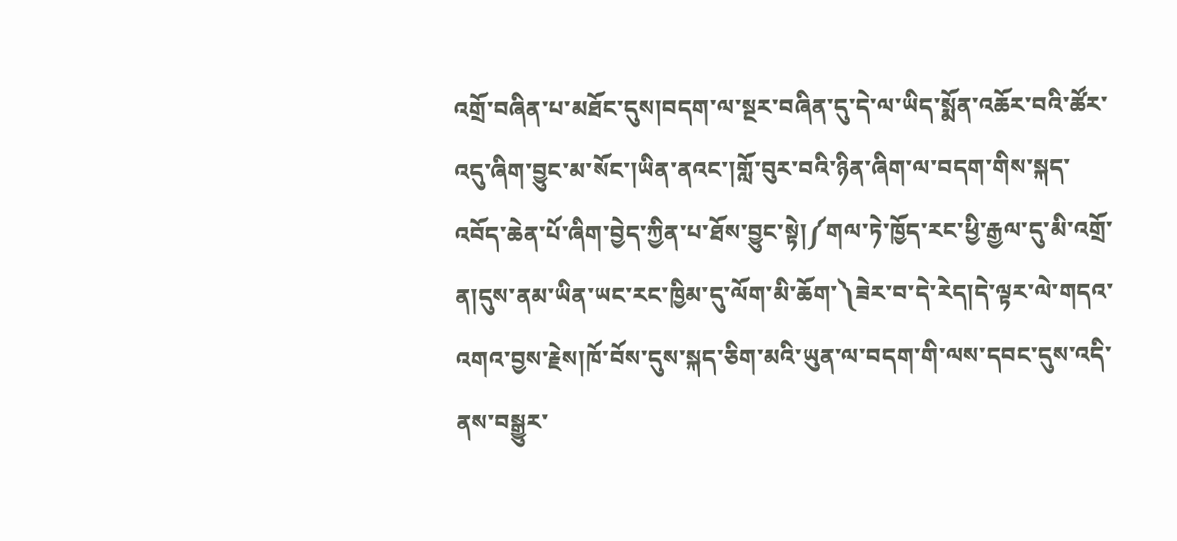འགྲོ་བཞིན་པ་མཐོང་དུས།བདག་ལ་སྔར་བཞིན་དུ་དེ་ལ་ཡིད་སྨོན་འཆོར་བའི་ཚོར་འདུ་ཞིག་བྱུང་མ་སོང་།ཡིན་ནའང་།གློ་བུར་བའི་ཉིན་ཞིག་ལ་བདག་གིས་སྐད་འབོད་ཆེན་པོ་ཞིག་བྱེད་ཀྱིན་པ་ཐོས་བྱུང་སྟེ།༼གལ་ཏེ་ཁྱོད་རང་ཕྱི་རྒྱལ་དུ་མི་འགྲོ་ན།དུས་ནམ་ཡིན་ཡང་རང་ཁྱིམ་དུ་ལོག་མི་ཆོག་༽ཟེར་བ་དེ་རེད།དེ་ལྟར་ལེ་གདའ་འགའ་བྱས་རྗེས།ཁོ་བོས་དུས་སྐད་ཅིག་མའི་ཡུན་ལ་བདག་གི་ལས་དབང་དུས་འདི་ནས་བསྒྱུར་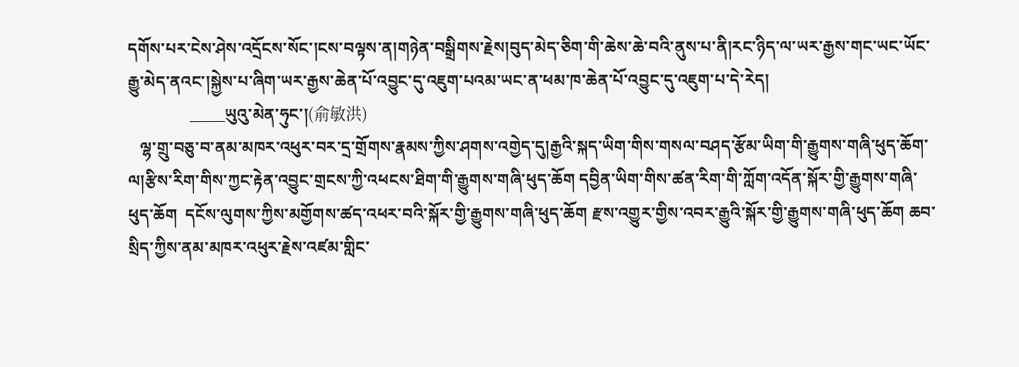དགོས་པར་ངེས་ཤེས་འདྲོངས་སོང་།ངས་བལྟས་ན།གཉེན་བསྒྲིགས་རྗེས།བུད་མེད་ཅིག་གི་ཆེས་ཆེ་བའི་ནུས་པ་ནི།རང་ཉིད་ལ་ཡར་རྒྱས་གང་ཡང་ཡོང་རྒྱུ་མེད་ནའང་།སྐྱེས་པ་ཞིག་ཡར་རྒྱས་ཆེན་པོ་འབྱུང་དུ་འཇུག་པའམ་ཡང་ན་ཕམ་ཁ་ཆེན་པོ་འབྱུང་དུ་འཇུག་པ་དེ་རེད།
               _____ཡུའུ་མེན་ཧུང་།(俞敏洪)
   ལྷ་གྲུ་བཅུ་བ་ནམ་མཁར་འཕུར་བར་དྲ་གྲོགས་རྣམས་ཀྱིས་ཤགས་འགྱེད་དུ།རྒྱའི་སྐད་ཡིག་གིས་གསལ་བཤད་རྩོམ་ཡིག་གི་རྒྱུགས་གཞི་ཕུད་ཆོག་ལ།རྩིས་རིག་གིས་ཀྱང་རྟེན་འབྱུང་གྲངས་ཀྱི་འཕངས་ཐིག་གི་རྒྱུགས་གཞི་ཕུད་ཆོག དབྱིན་ཡིག་གིས་ཚན་རིག་གི་ཀློག་འདོན་སྐོར་གྱི་རྒྱུགས་གཞི་ཕུད་ཆོག  དངོས་ལུགས་ཀྱིས་མགྱོགས་ཚད་འཕར་བའི་སྐོར་གྱི་རྒྱུགས་གཞི་ཕུད་ཆོག རྫས་འགྱུར་གྱིས་འབར་རྒྱུའི་སྐོར་གྱི་རྒྱུགས་གཞི་ཕུད་ཆོག ཆབ་སྲིད་ཀྱིས་ནམ་མཁར་འཕུར་རྗེས་འཛམ་གླིང་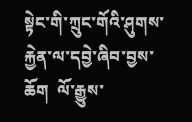སྟེང་གི་ཀྲུང་གོའི་ཤུགས་རྐྱེན་ལ་དབྱེ་ཞིབ་བྱས་ཆོག  ལོ་རྒྱུས་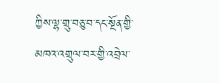ཀྱིས་ལྷ་གྲུ་བཅུ་བ་དང་སྔོན་གྱི་མཁའ་འགྲུལ་བར་གྱི་འབྲེལ་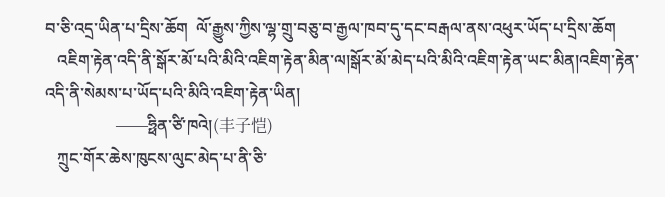བ་ཅི་འདྲ་ཡིན་པ་དྲིས་ཆོག  ལོ་རྒྱུས་ཀྱིས་ལྷ་གྲུ་བཅུ་བ་རྒྱལ་ཁབ་དུ་དང་བརྒལ་ནས་འཕུར་ཡོད་པ་དྲིས་ཆོག
   འཇིག་རྟེན་འདི་ནི་སྒོར་མོ་པའི་མིའི་འཇིག་རྟེན་མིན་ལ།སྒོར་མོ་མེད་པའི་མིའི་འཇིག་རྟེན་ཡང་མིན།འཇིག་རྟེན་འདི་ནི་སེམས་པ་ཡོད་པའི་མིའི་འཇིག་རྟེན་ཡིན།
                 ——ཧྥིན་ཙི་ཁའེ།(丰子恺)
   ཀྲུང་གོར་ཆེས་ཁུངས་ལུང་མེད་པ་ནི་ཅི་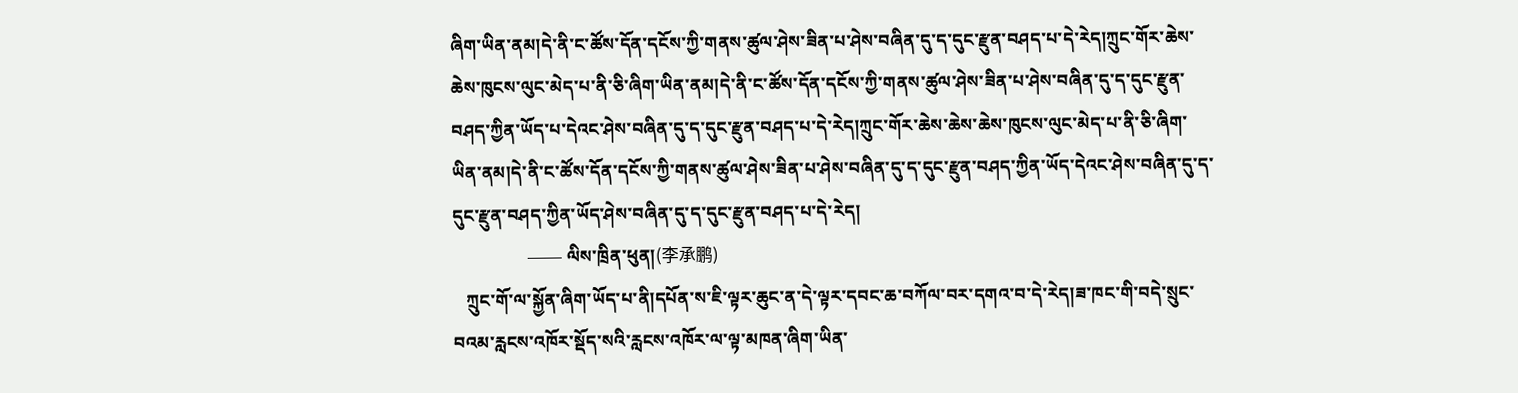ཞིག་ཡིན་ནམ།དེ་ནི་ང་ཚོས་དོན་དངོས་ཀྱི་གནས་ཚུལ་ཤེས་ཟིན་པ་ཤེས་བཞིན་དུ་ད་དུང་རྫུན་བཤད་པ་དེ་རེད།ཀྲུང་གོར་ཆེས་ཆེས་ཁུངས་ལུང་མེད་པ་ནི་ཅི་ཞིག་ཡིན་ནམ།དེ་ནི་ང་ཚོས་དོན་དངོས་ཀྱི་གནས་ཚུལ་ཤེས་ཟིན་པ་ཤེས་བཞིན་དུ་ད་དུང་རྫུན་བཤད་ཀྱིན་ཡོད་པ་དེའང་ཤེས་བཞིན་དུ་ད་དུང་རྫུན་བཤད་པ་དེ་རེད།ཀྲུང་གོར་ཆེས་ཆེས་ཆེས་ཁུངས་ལུང་མེད་པ་ནི་ཅི་ཞིག་ཡིན་ནམ།དེ་ནི་ང་ཚོས་དོན་དངོས་ཀྱི་གནས་ཚུལ་ཤེས་ཟིན་པ་ཤེས་བཞིན་དུ་ད་དུང་རྫུན་བཤད་ཀྱིན་ཡོད་དེའང་ཤེས་བཞིན་དུ་ད་དུང་རྫུན་བཤད་ཀྱིན་ཡོད་ཤེས་བཞིན་དུ་ད་དུང་རྫུན་བཤད་པ་དེ་རེད།
                 —— ལིས་ཁྲིན་ཕུན།(李承鹏)
   ཀྲུང་གོ་ལ་སྐྱོན་ཞིག་ཡོད་པ་ནི།དཔོན་ས་ཇི་ལྟར་ཆུང་ན་དེ་ལྟར་དབང་ཆ་བཀོལ་བར་དགའ་བ་དེ་རེད།ཟ་ཁང་གི་བདེ་སྲུང་བའམ་རླངས་འཁོར་སྡོད་སའི་རླངས་འཁོར་ལ་ལྟ་མཁན་ཞིག་ཡིན་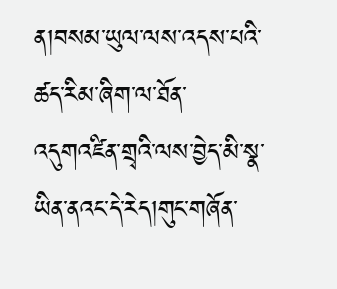ན།བསམ་ཡུལ་ལས་འདས་པའི་ཚད་རིམ་ཞིག་ལ་ཐོན་འདུགའཛིན་གྲྭའི་ལས་བྱེད་མི་སྣ་ཡིན་ནའང་དེ་རེད།གུང་གཞོན་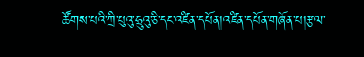ཚོགས་པའི་ཀྲི་པུའུ་ཧྲུའུ་ཅི་དང་འཛིན་དཔོན།འཛིན་དཔོན་གཞོན་པ།རྩལ་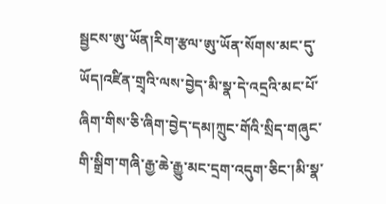སྦྱངས་ཨུ་ཡོན།རིག་རྩལ་ཨུ་ཡོན་སོགས་མང་དུ་ཡོད།འཛིན་གྲྭའི་ལས་བྱེད་མི་སྣ་དེ་འདྲའི་མང་པོ་ཞིག་གིས་ཅི་ཞིག་བྱེད་དམ།ཀྲུང་གོའི་སྲིད་གཞུང་གི་སྒྲིག་གཞི་རྒྱ་ཆེ་རྒྱུ་མང་དྲག་འདུག་ཅིང་།མི་སྣ་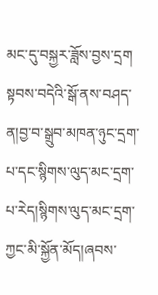མང་དུ་བསྐྱར་ཟློས་བྱས་དྲག  སྟབས་བདེའི་སྒོ་ནས་བཤད་ན།བྱ་བ་སྒྲུབ་མཁན་ཉུང་དྲག་པ་དང་སྙིགས་ལུད་མང་དྲག་པ་རེད།སྙིགས་ལུད་མང་དྲག་ཀྱང་མི་སྐྱོན་མོད།ཞབས་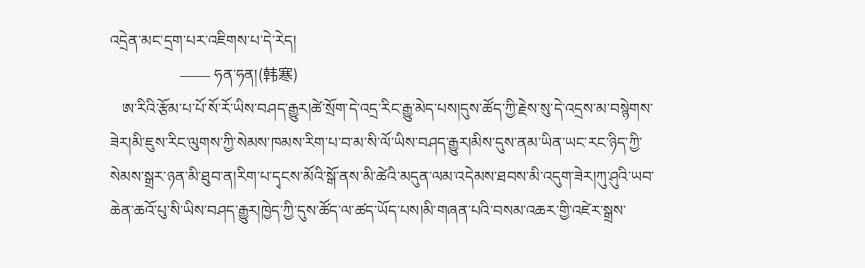འདྲེན་མང་དྲག་པར་འཇིགས་པ་དེ་རེད།
                  —— ཧན་ཧན།(韩寒)
   ཨ་རིའི་རྩོམ་པ་པོ་སོ་རོ་ཡིས་བཤད་རྒྱུར།ཚེ་སྲོག་དེ་འདྲ་རིང་རྒྱུ་མེད་པས།དུས་ཚོད་ཀྱི་རྗེས་སུ་དེ་འདྲས་མ་བསྙེགས་ཟེར།མི་ཇུས་རིང་ལུགས་ཀྱི་སེམས་ཁམས་རིག་པ་བ་མ་སི་ལོ་ཡིས་བཤད་རྒྱུར།མིས་དུས་ནམ་ཡིན་ཡང་རང་ཉིད་ཀྱི་སེམས་སྒྲར་ཉན་མི་ཐུབ་ན།རིག་པ་དྭངས་མོའི་སྒོ་ནས་མི་ཚེའི་མདུན་ལམ་འདེམས་ཐབས་མི་འདུག་ཟེར།ཀུ་ཤུའི་ཡབ་ཆེན་ཆའོ་པུ་སི་ཡིས་བཤད་རྒྱུར།ཁྱེད་ཀྱི་དུས་ཚོད་ལ་ཚད་ཡོད་པས།མི་གཞན་པའི་བསམ་འཆར་གྱི་འཛེར་སྒྲས་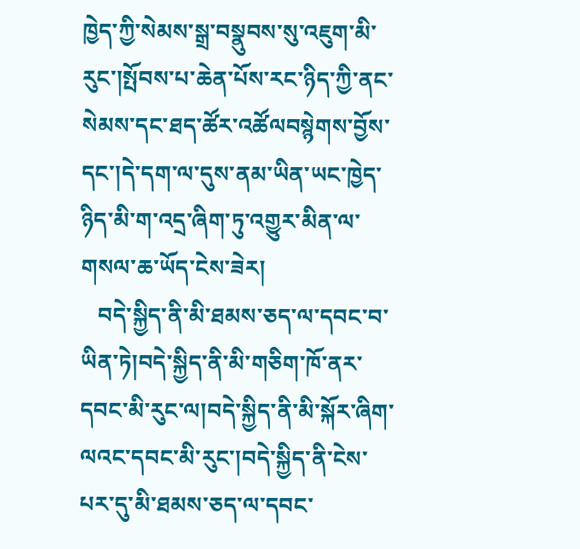ཁྱེད་ཀྱི་སེམས་སྒྲ་བསྣུབས་སུ་འཇུག་མི་རུང་།སྤོབས་པ་ཆེན་པོས་རང་ཉིད་ཀྱི་ནང་སེམས་དང་ཐད་ཚོར་འཚོལབསྙེགས་བྱོས་དང་།དེ་དག་ལ་དུས་ནམ་ཡིན་ཡང་ཁྱེད་ཉིད་མི་ག་འདྲ་ཞིག་ཏུ་འགྱུར་མིན་ལ་གསལ་ཆ་ཡོད་ངེས་ཟེར།
   བདེ་སྐྱིད་ནི་མི་ཐམས་ཅད་ལ་དབང་བ་ཡིན་ཏེ།བདེ་སྐྱིད་ནི་མི་གཅིག་ཁོ་ནར་དབང་མི་རུང་ལ།བདེ་སྐྱིད་ནི་མི་སྐོར་ཞིག་ལའང་དབང་མི་རུང་།བདེ་སྐྱིད་ནི་ངེས་པར་དུ་མི་ཐམས་ཅད་ལ་དབང་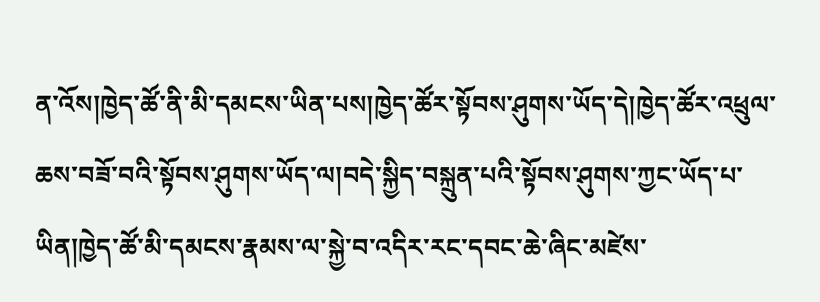ན་འོས།ཁྱེད་ཚོ་ནི་མི་དམངས་ཡིན་པས།ཁྱེད་ཚོར་སྟོབས་ཤུགས་ཡོད་དེ།ཁྱེད་ཚོར་འཕྲུལ་ཆས་བཟོ་བའི་སྟོབས་ཤུགས་ཡོད་ལ།བདེ་སྐྱིད་བསྐྲུན་པའི་སྟོབས་ཤུགས་ཀྱང་ཡོད་པ་ཡིན།ཁྱེད་ཚོ་མི་དམངས་རྣམས་ལ་སྐྱེ་བ་འདིར་རང་དབང་ཆེ་ཞིང་མཛེས་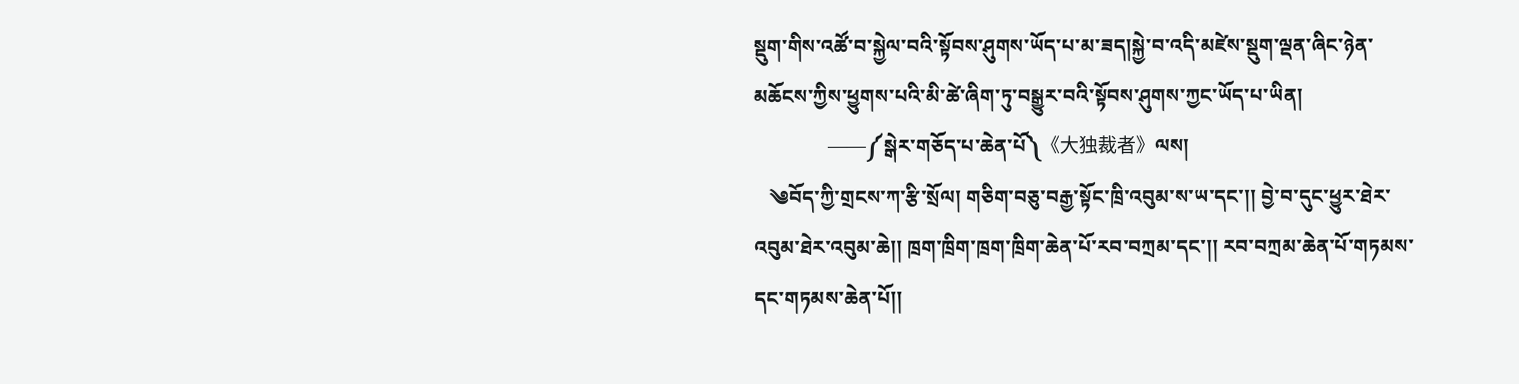སྡུག་གིས་འཚོ་བ་སྐྱེལ་བའི་སྟོབས་ཤུགས་ཡོད་པ་མ་ཟད།སྐྱེ་བ་འདི་མཛེས་སྡུག་ལྡན་ཞིང་ཉེན་མཆོངས་ཀྱིས་ཕྱུགས་པའི་མི་ཚེ་ཞིག་ཏུ་བསྒྱུར་བའི་སྟོབས་ཤུགས་ཀྱང་ཡོད་པ་ཡིན།
               ——༼སྒེར་གཅོད་པ་ཆེན་པོ༽《大独裁者》ལས།
   ༄བོད་ཀྱི་གྲངས་ཀ་རྩི་སྲོལ། གཅིག་བཅུ་བརྒྱ་སྟོང་ཁྲི་འབུམ་ས་ཡ་དང་།། བྱེ་བ་དུང་ཕྱུར་ཐེར་འབུམ་ཐེར་འབུམ་ཆེ།། ཁྲག་ཁྲིག་ཁྲག་ཁྲིག་ཆེན་པོ་རབ་བཀྲམ་དང་།། རབ་བཀྲམ་ཆེན་པོ་གཏམས་དང་གཏམས་ཆེན་པོ།།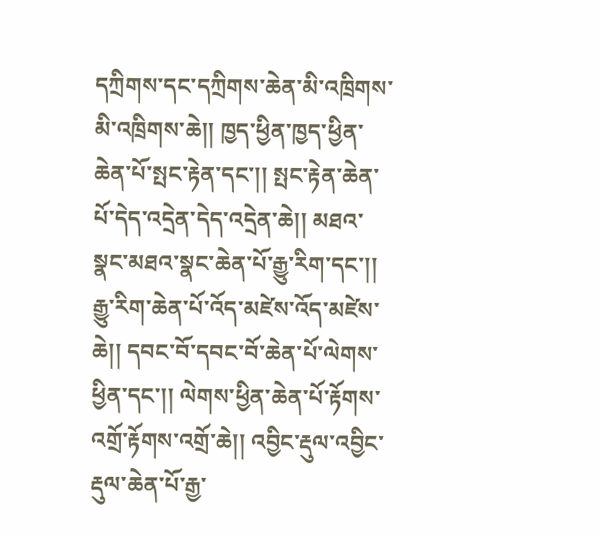དཀྲིགས་དང་དཀྲིགས་ཆེན་མི་འཁྲིགས་མི་འཁྲིགས་ཆེ།། ཁྱད་ཕྱིན་ཁྱད་ཕྱིན་ཆེན་པོ་སྤང་རྟེན་དང་།། སྤང་རྟེན་ཆེན་པོ་དེད་འདྲེན་དེད་འདྲེན་ཆེ།། མཐའ་སྣང་མཐའ་སྣང་ཆེན་པོ་རྒྱུ་རིག་དང་།། རྒྱུ་རིག་ཆེན་པོ་འོད་མཛེས་འོད་མཛེས་ཆེ།། དབང་བོ་དབང་བོ་ཆེན་པོ་ལེགས་ཕྱིན་དང་།། ལེགས་ཕྱིན་ཆེན་པོ་རྟོགས་འགྲོ་རྟོགས་འགྲོ་ཆེ།། འབྱིང་རྡུལ་འབྱིང་རྡུལ་ཆེན་པོ་རྒྱ་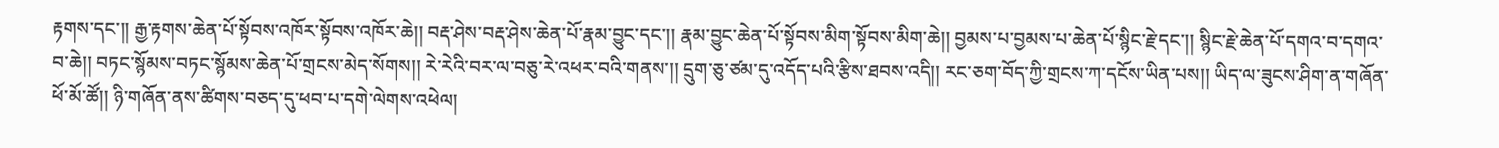རྟགས་དང་།། རྒྱ་རྟགས་ཆེན་པོ་སྟོབས་འཁོར་སྟོབས་འཁོར་ཆེ།། བརྡ་ཤེས་བརྡ་ཤེས་ཆེན་པོ་རྣམ་བྱུང་དང་།། རྣམ་བྱུང་ཆེན་པོ་སྟོབས་མིག་སྟོབས་མིག་ཆེ།། བྱམས་པ་བྱམས་པ་ཆེན་པོ་སྙིང་རྗེ་དང་།། སྙིང་རྗེ་ཆེན་པོ་དགའ་བ་དགའ་བ་ཆེ།། བཏང་སྙོམས་བཏང་སྙོམས་ཆེན་པོ་གྲངས་མེད་སོགས།། རེ་རེའི་བར་ལ་བཅུ་རེ་འཕར་བའི་གནས་།། དྲུག་ཅུ་ཙམ་དུ་འདོད་པའི་རྩིས་ཐབས་འདི།། རང་ཅག་བོད་ཀྱི་གྲངས་ཀ་དངོས་ཡིན་པས།། ཡིད་ལ་ཟུངས་ཤིག་ན་གཞོན་ཕོ་མོ་ཚོ།། ཉི་གཞོན་ནས་ཚིགས་བཅད་དུ་ཕབ་པ་དགེ་ལེགས་འཕེལ།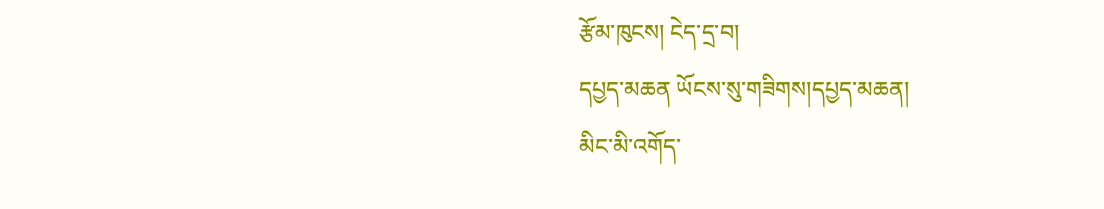རྩོམ་ཁུངས། ངེད་དྲ་བ།
དཔྱད་མཆན ཡོངས་སུ་གཟིགས།དཔྱད་མཆན།
མིང་མི་འགོད་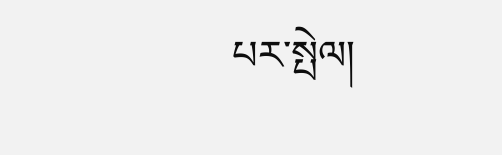པར་སྤེལ།